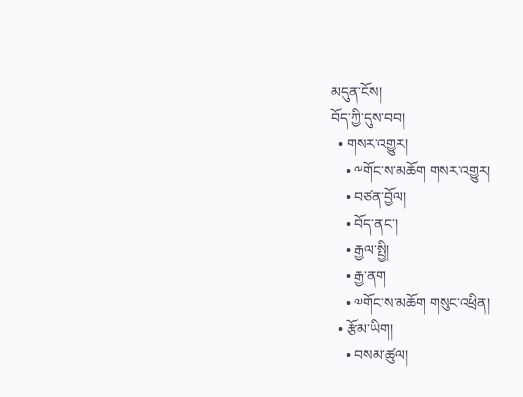མདུན་ངོས།
བོད་ཀྱི་དུས་བབ།
  • གསར་འགྱུར།
    • ༸གོང་ས་མཆོག གསར་འགྱུར།
    • བཙན་བྱོལ།
    • བོད་ནང་།
    • རྒྱལ་སྤྱི།
    • རྒྱ་ནག
    • ༧གོང་ས་མཆོག གསུང་འཕྲིན།
  • རྩོམ་ཡིག།
    • བསམ་ཚུལ།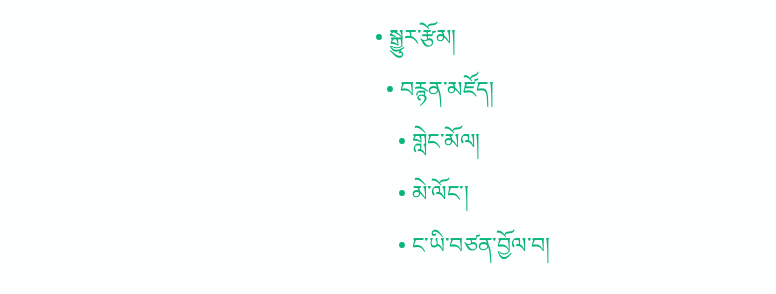• སྒྱུར་རྩོམ།
  • བརྙན་མཛོད།
    • གླེང་མོལ།
    • མེ་ལོང་།
    • ང་ཡི་བཙན་བྱོལ་བ།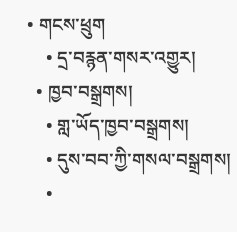• གངས་ཕྲུག
    • དྲ་བརྙན་གསར་འགྱུར།
  • ཁྱབ་བསྒྲགས།
    • གླ་ཡོད་ཁྱབ་བསྒྲགས།
    • དུས་བབ་ཀྱི་གསལ་བསྒྲགས།
    •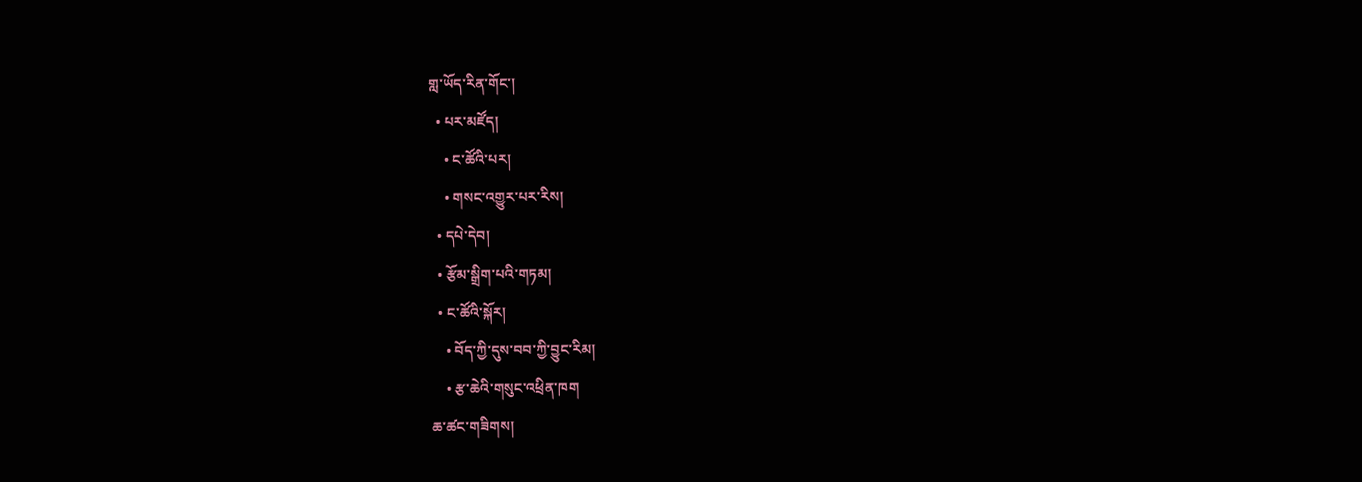གླ་ཡོད་རིན་གོང་།
  • པར་མཛོད།
    • ང་ཚོའི་པར།
    • གསང་འགྱུར་པར་རིས།
  • དཔེ་དེབ།
  • རྩོམ་སྒྲིག་པའི་གཏམ།
  • ང་ཚོའི་སྐོར།
    • བོད་ཀྱི་དུས་བབ་ཀྱི་བྱུང་རིམ།
    • རྩ་ཆེའི་གསུང་འཕྲིན་ཁག
ཆ་ཚང་གཟིགས།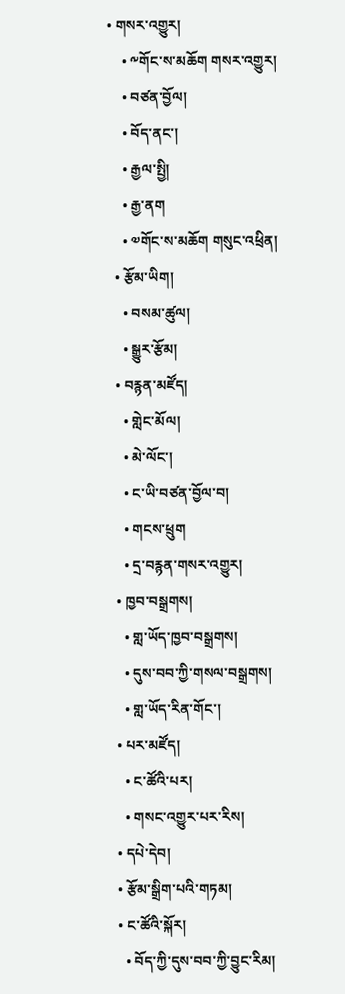• གསར་འགྱུར།
    • ༸གོང་ས་མཆོག གསར་འགྱུར།
    • བཙན་བྱོལ།
    • བོད་ནང་།
    • རྒྱལ་སྤྱི།
    • རྒྱ་ནག
    • ༧གོང་ས་མཆོག གསུང་འཕྲིན།
  • རྩོམ་ཡིག།
    • བསམ་ཚུལ།
    • སྒྱུར་རྩོམ།
  • བརྙན་མཛོད།
    • གླེང་མོལ།
    • མེ་ལོང་།
    • ང་ཡི་བཙན་བྱོལ་བ།
    • གངས་ཕྲུག
    • དྲ་བརྙན་གསར་འགྱུར།
  • ཁྱབ་བསྒྲགས།
    • གླ་ཡོད་ཁྱབ་བསྒྲགས།
    • དུས་བབ་ཀྱི་གསལ་བསྒྲགས།
    • གླ་ཡོད་རིན་གོང་།
  • པར་མཛོད།
    • ང་ཚོའི་པར།
    • གསང་འགྱུར་པར་རིས།
  • དཔེ་དེབ།
  • རྩོམ་སྒྲིག་པའི་གཏམ།
  • ང་ཚོའི་སྐོར།
    • བོད་ཀྱི་དུས་བབ་ཀྱི་བྱུང་རིམ།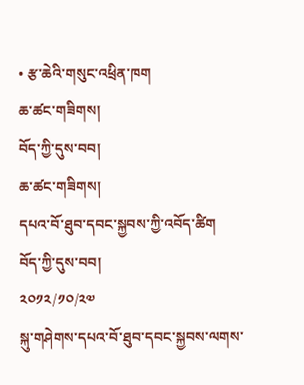• རྩ་ཆེའི་གསུང་འཕྲིན་ཁག
ཆ་ཚང་གཟིགས།
བོད་ཀྱི་དུས་བབ།
ཆ་ཚང་གཟིགས།
དཔའ་བོ་ཐུབ་དབང་སྐྱབས་ཀྱི་འབོད་ཚིག
བོད་ཀྱི་དུས་བབ།
༢༠༡༢/༡༠/༢༧
སྐུ་གཤེགས་དཔའ་བོ་ཐུབ་དབང་སྐྱབས་ལགས་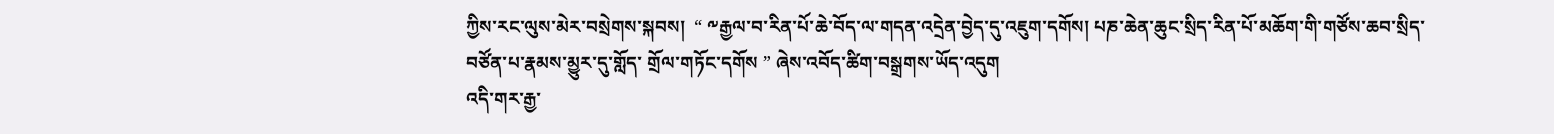ཀྱིས་རང་ལུས་མེར་བསྲེགས་སྐབས།  “ ༸རྒྱལ་བ་རིན་པོ་ཆེ་བོད་ལ་གདན་འདྲེན་བྱེད་དུ་འཇུག་དགོས། པཎ་ཆེན་ཆུང་སྲིད་རིན་པོ་མཆོག་གི་གཙོས་ཆབ་སྲིད་བཙོན་པ་རྣམས་མྱུར་དུ་གློད་ གྲོལ་གཏོང་དགོས ” ཞེས་འབོད་ཚིག་བསྒྲགས་ཡོད་འདུག
འདི་གར་རྒྱ་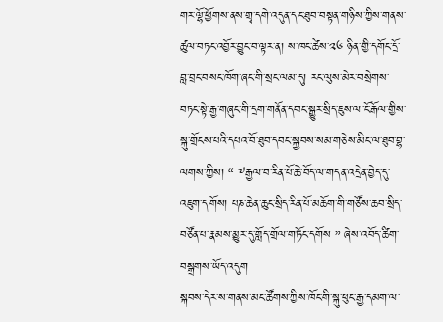གར་ལྷོ་ཕྱོགས་ནས་གྲྭ་དགེ་འདུན་དང་ཐུབ་བསྟན་གཉིས་ཀྱིས་གནས་ཚུལ་བཏང་འབྱོར་བྱུང་བ་ལྟར་ན། ས་ཁང་ཚེས་༢༦ ཉིན་གྱི་དགོང་དྲོ་བླ་བྲང་བསང་ཁོག་ཞང་གི་སྲང་ལམ་དུ། རང་ལུས་མེར་བསྲེགས་བཏང་སྟེ་རྒྱ་གཞུང་གི་དྲག་གནོན་དབང་སྒྱུར་སྲིད་ཇུས་ལ་ངོ་རྒོལ་གྱིས་སྐུ་གྲོངས་པའི་དཔའ་བོ་ཐུབ་དབང་སྐྱབས་སམ་གཅེས་མིང་ལ་ཐུབ་བྷ་ལགས་ཀྱིས། “ ༸རྒྱལ་བ་རིན་པོ་ཆེ་བོད་ལ་གདན་འདྲེན་བྱེད་དུ་འཇུག་དགོས། པཎ་ཆེན་ཆུང་སྲིད་རིན་པོ་མཆོག་གི་གཙོས་ཆབ་སྲིད་བཙོན་པ་རྣམས་མྱུར་དུ་གློད་གྲོལ་གཏོང་དགོས ” ཞེས་འབོད་ཚིག་བསྒྲགས་ཡོད་འདུག
སྐབས་དེར་ས་གནས་མང་ཚོགས་ཀྱིས་ཁོང་གི་སྐུ་ཕུང་རྒྱ་དམག་ལ་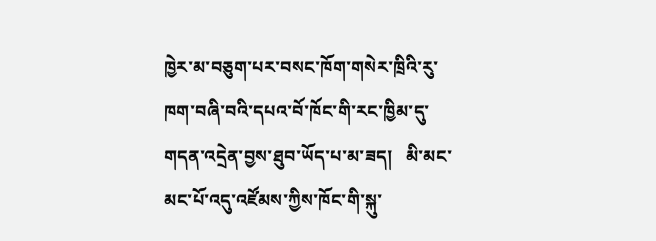ཁྱེར་མ་བཅུག་པར་བསང་ཁོག་གསེར་ཁྲིའི་རུ་ཁག་བཞི་བའི་དཔའ་བོ་ཁོང་གི་རང་ཁྱིམ་དུ་གདན་འདྲེན་བྱས་ཐུབ་ཡོད་པ་མ་ཟད།   མི་མང་མང་པོ་འདུ་འཛོམས་ཀྱིས་ཁོང་གི་སྐུ་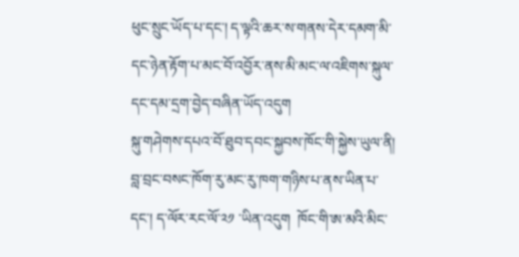ཕུང་སྲུང་ཡོད་པ་དང་། ད་ལྟའི་ཆར་ས་གནས་དེར་དམག་མི་དང་ཉེན་རྟོག་པ་མང་བོ་འབྱོར་ནས་མི་མང་ལ་འཇིགས་སྐུལ་དང་དམ་དྲག་བྱེད་བཞིན་ཡོད་འདུག
སྐུ་གཤེགས་དཔའ་བོ་ཐུབ་དབང་སྐྱབས་ཁོང་གི་སྐྱེས་ཡུལ་ནི། བླ་བྲང་བསང་ཁོག་རུ་མང་རུ་ཁག་གཉིས་པ་ནས་ཡིན་པ་དང་། ད་ལོར་རང་ལོ་༢༡ ་ཡིན་འདུག  ཁོང་གི་ཨ་མའི་མིང་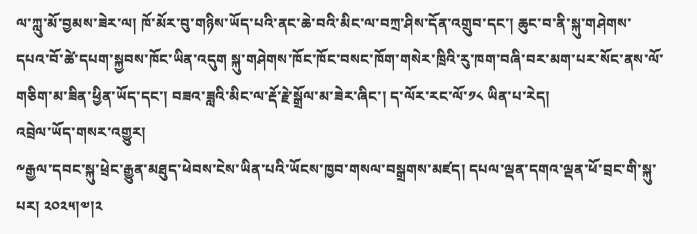ལ་ཀླུ་མོ་བྱམས་ཟེར་ལ། ཁོ་མོར་བུ་གཉིས་ཡོད་པའི་ནང་ཆེ་བའི་མིང་ལ་བཀྲ་ཤིས་དོན་འགྲུབ་དང་། ཆུང་བ་ནི་སྐུ་གཤེགས་དཔའ་བོ་ཚེ་དཔག་སྐྱབས་ཁོང་ཡིན་འདུག སྐུ་གཤེགས་ཁོང་ཁོང་བསང་ཁོག་གསེར་ཁྲིའི་རུ་ཁག་བཞི་བར་མག་པར་སོང་ནས་ལོ་གཅིག་མ་ཟིན་ཕྱིན་ཡོད་དང་། བཟའ་ཟླའི་མིང་ལ་རྡོ་རྗེ་སྒྲོལ་མ་ཟེར་ཞིང་། ད་ལོར་རང་ལོ་༡༨ ཡིན་པ་རེད།
འབྲེལ་ཡོད་གསར་འགྱུར།
༸རྒྱལ་དབང་སྐུ་ཕྲེང་རྒྱུན་མཐུད་ཕེབས་ངེས་ཡིན་པའི་ཡོངས་ཁྱབ་གསལ་བསྒྲགས་མཛད། དཔལ་ལྡན་དགའ་ལྡན་ཕོ་བྲང་གི་སྐུ་པར། ༢༠༢༥།༧།༢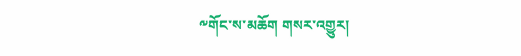༸གོང་ས་མཆོག གསར་འགྱུར།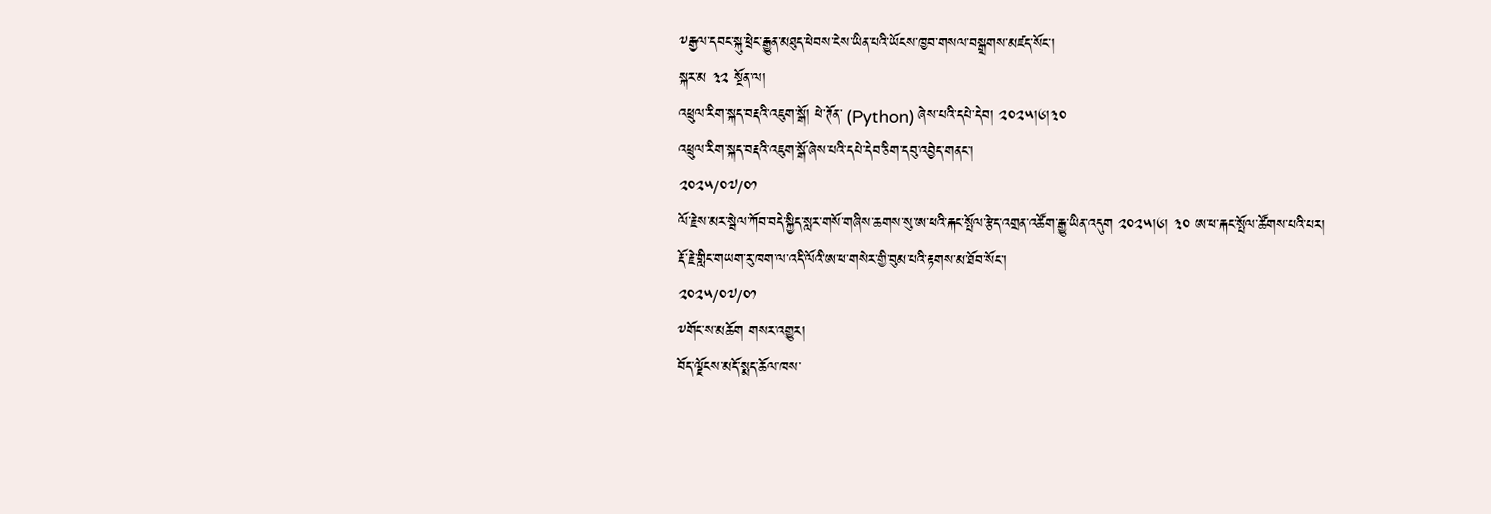༸རྒྱལ་དབང་སྐུ་ཕྲེང་རྒྱུན་མཐུད་ཕེབས་ངེས་ཡིན་པའི་ཡོངས་ཁྱབ་གསལ་བསྒྲགས་མཛད་སོང་།
སྐར་མ ༣༢ སྔོན་ལ།
འཕྲུལ་རིག་སྐད་བརྡའི་འཇུག་སྒོ། ཕེ་ཊོན་ (Python) ཞེས་པའི་དཔེ་དེབ། ༢༠༢༥།༦།༣༠
འཕྲུལ་རིག་སྐད་བརྡའི་འཇུག་སྒོ་ཞེས་པའི་དཔེ་དེབ་ཅིག་དབུ་འབྱེད་གནང་།
༢༠༢༥/༠༧/༠༡
ལོ་རྗེས་མར་སྦེལ་ཀོབ་བདེ་སྐྱིད་སླར་གསོ་གཞིས་ཆགས་སུ་ཨ་ཕའི་རྐང་སྤོལ་རྩེད་འགྲན་འཚོག་རྒྱུ་ཡིན་འདུག ༢༠༢༥།༦། ༣༠ ཨ་ཕ་རྐང་སྤོལ་ཚོགས་པའི་པར།
རྡོ་རྗེ་གླིང་གཡག་རུ་ཁག་ལ་འདི་ལོའི་ཨ་ཕ་གསེར་གྱི་བུམ་པའི་རྟགས་མ་ཐོབ་སོང་།
༢༠༢༥/༠༧/༠༡
༸གོང་ས་མཆོག གསར་འགྱུར།
བོད་ལྗོངས་མདོ་སྨད་ཆོལ་ཁས་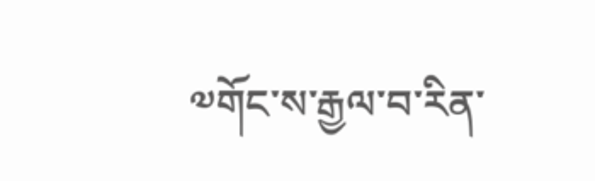༧གོང་ས་རྒྱལ་བ་རིན་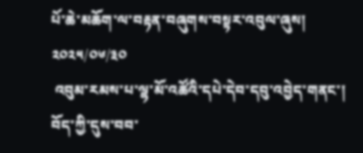པོ་ཆེ་མཆོག་ལ་བརྟན་བཞུགས་བསྟར་འབུལ་ཞུས།
༢༠༢༥/༠༦/༣༠
 འབུམ་རམས་པ་ལྷ་མོ་འཚོའི་དཔེ་དེབ་དབུ་འབྱེད་གནང་། བོད་ཀྱི་དུས་བབ་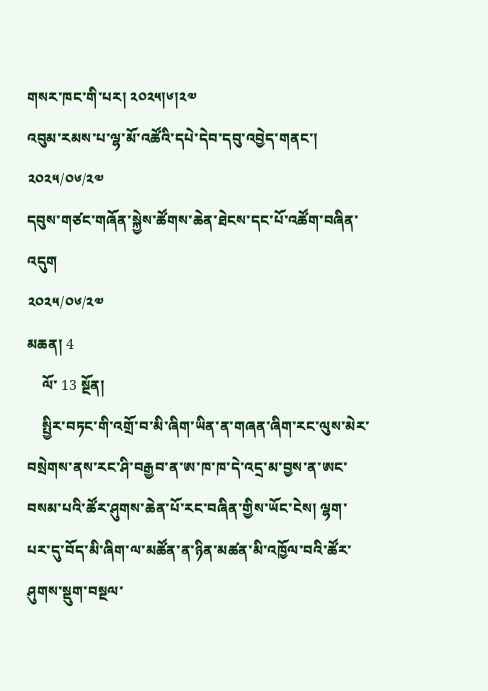གསར་ཁང་གི་པར། ༢༠༢༥།༦།༢༧
འབུམ་རམས་པ་ལྷ་མོ་འཚོའི་དཔེ་དེབ་དབུ་འབྱེད་གནང་།
༢༠༢༥/༠༦/༢༧
དབུས་གཙང་གཞོན་སྐྱེས་ཚོགས་ཆེན་ཐེངས་དང་པོ་འཚོག་བཞིན་འདུག
༢༠༢༥/༠༦/༢༧
མཆན། 4
    ལོ་ 13 སྔོན།
    སྤྱིར་བཏང་གི་འགྲོ་བ་མི་ཞིག་ཡིན་ན་གཞན་ཞིག་རང་ལུས་མེར་བསྲེགས་ནས་རང་ཤི་བརྒྱབ་ན་ཨ་ཁ་ཁ་དེ་འདྲ་མ་བྱས་ན་ཨང་བསམ་པའི་ཚོར་ཤུགས་ཆེན་པོ་རང་བཞིན་གྱིས་ཡོང་ངེས། ལྷག་པར་དུ་བོད་མི་ཞིག་ལ་མཚོན་ན་ཉིན་མཚན་མི་འཁྱོལ་བའི་ཚོར་ཤུགས་སྡུག་བསྔལ་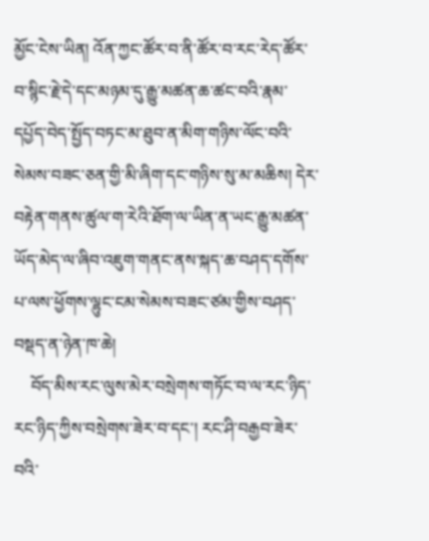མྱོང་ངེས་ཡིན། འོན་ཀྱང་ཚོར་བ་ནི་ཚོར་བ་རང་རེད་ཚོར་བ་སྙིང་རྗེ་དེ་དང་མཉམ་དུ་རྒྱུ་མཚན་ཆ་ཚང་བའི་རྣམ་དཔྱོད་བེད་སྤྱོད་བཏང་མ་ཐུབ་ན་མིག་གཉིས་ལོང་བའི་སེམས་བཟང་ཅན་གྱི་མི་ཞིག་དང་གཉིས་སུ་མ་མཆིས། དེར་བརྟེན་གནས་ཚུལ་ག་རེའི་ཐོག་ལ་ཡིན་ན་ཡང་རྒྱུ་མཚན་ཡོད་མེད་ལ་ཞིབ་འཇུག་གནང་ནས་སྐད་ཆ་བཤད་དགོས་པ་ལས་ཕྱོགས་ལྷུང་ངམ་སེམས་བཟང་ཙམ་གྱིས་བཤད་བསྡད་ན་ཉེན་ཁ་ཆེ།
    བོད་མིས་རང་ལུས་མེར་བསྲེགས་གཏོང་བ་ལ་རང་ཉིད་རང་ཉིད་ཀྱིས་བསྲེགས་ཟེར་བ་དང་། རང་ཤི་བརྒྱབ་ཟེར་བའི་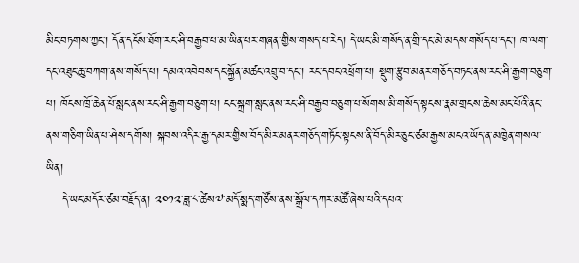མིང་བཏགས་ཀྱང་། དོན་དངོས་ཐོག་རང་ཤི་བརྒྱབ་པ་མ་ཡིན་པར་གཞན་གྱིས་གསད་པ་རེད། དེ་ཡང་མི་གསོད་ན་གྲི་དང་མེ་མདས་གསོད་པ་དང་། ཁ་ལག་དང་འཐུང་ཆུ་བཀག་ནས་གསོད་པ། དམའ་འབེབས་དང་སྐྱོན་མཚང་འབྲུ་བ་དང་། རང་དབང་འཕྲོག་པ། སྡུག་རྩུབ་མནར་གཅོད་བཏང་ནས་རང་ཤི་རྒྱག་བཅུག་པ། ཁོངས་ཁྲོ་ཆེན་པོ་སླང་ནས་རང་ཤི་རྒྱག་བཅུག་པ། ངང་སྐྲག་སླང་ནས་རང་ཤི་བརྒྱབ་བཅུག་པ་སོགས་མི་གསོད་སྟངས་རྣམ་གྲངས་ཆེས་མང་པོའི་ནང་ནས་གཅིག་ཡིན་པ་ཤེས་དགོས། སྐབས་འདིར་རྒྱ་དམར་གྱིས་བོད་མིར་མནར་གཅོད་གཏོང་སྟངས་ནི་བོད་མིར་ཅུང་ཙམ་རྒྱས་མངའ་ཡོད་ན་མཁྱེན་གསལ་ཡིན།
    དེ་ཡང་མདོར་ཙམ་བརྗོད་ན། ༢༠༡༢་ཟླ་༨་ཚེས༧་མདོ་སྨད་གཙོས་ནས་སྒྲོལ་དཀར་མཚོ་ཞེས་པའི་དཔའ་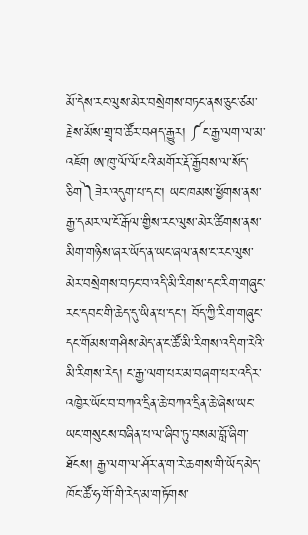མོ་དེས་རང་ལུས་མེར་བསྲེགས་བཏང་ནས་ཅུང་ཙམ་རྗེས་མོས་གྲྭ་བ་ཚོར་བཤད་རྒྱུར། ༼ང་རྒྱ་ལག་ལ་མ་འཇོག ཨ་ཁུ་ལོ་ལོ་ངའི་མགོར་རྡོ་རྒྱོབས་ལ་སོད་ཅིག༽ཟེར་འདུག་པ་དང་། ཡང་ཁམས་ཕྱོགས་ནས་རྒྱ་དམར་ལ་ངོ་རྒོལ་གྱིས་རང་ལུས་མེར་ཚིགས་ནས་མིག་གཉིས་ཞར་ཡོད་ན་ཡང་ཞལ་ནས་ང་རང་ལུས་མེར་བསྲེགས་བཏང་བ་འདི་མི་རིགས་དང་རིག་གཞུང་རང་དབང་གི་ཆེད་དུ་ཡིན་པ་དང་། བོད་ཀྱི་རིག་གཞུང་དང་གོམས་གཤིས་མེད་ན་ང་ཚོ་མི་རིགས་འདི་ག་རེའི་མི་རིགས་རེད། ང་རྒྱ་ལག་པར་མ་བཞག་པར་འདིར་འཁྱེར་ཡོང་བ་བཀའ་དྲིན་ཆེ་བཀའ་དྲིན་ཆེ་ཞེས་ཡང་ཡང་གསུངས་བཞིན་པ་ལ་ཞིབ་ཏུ་བསམ་བློ་ཞིག་ཐོངས། རྒྱ་ལག་ལ་ཤོར་ན་ག་རེ་ཆགས་གི་ཡོད་མེད་ཁོང་ཚོ་ཧ་གོ་གི་རེད་མ་གཏོགས་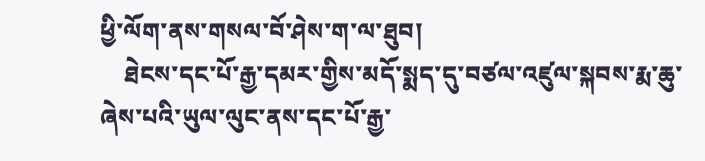ཕྱི་ལོག་ནས་གསལ་བོ་ཤེས་ག་ལ་ཐུབ།
    ཐེངས་དང་པོ་རྒྱ་དམར་གྱིས་མདོ་སྨད་དུ་བཙལ་འཛུལ་སྐབས་རྨ་ཆུ་ཞེས་པའི་ཡུལ་ལུང་ནས་དང་པོ་རྒྱ་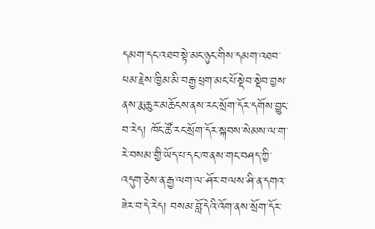དམག་དང་འཐབ་སྟེ་མང་ཉུང་གིས་དམག་འཐབ་ཕམ་རྗེས་ཁྱིམ་མི་བརྒྱ་ཕྲག་མང་པོ་སྡེབ་སྡེབ་བྱས་ནས་རྨ་ཆུར་མཆོངས་ནས་རང་སྲོག་དོར་དགོས་བྱུང་བ་རེད། ཁོང་ཚོ་རང་སྲོག་དོར་སྐབས་སེམས་ལ་ག་རེ་བསམ་གྱི་ཡོད་པ་དང་ཁ་ནས་གང་བཤད་ཀྱི་འདུག་ཅེས་ན་རྒྱ་ལག་ལ་ཤོར་བ་ལས་ཤི་ན་དགའ་ཟེར་བ་དེ་རེད། བསམ་བློ་དེའི་འོག་ནས་སྲོག་དོར་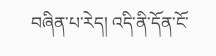བཞིན་པ་རེད། འདི་ནི་དོན་ངོ་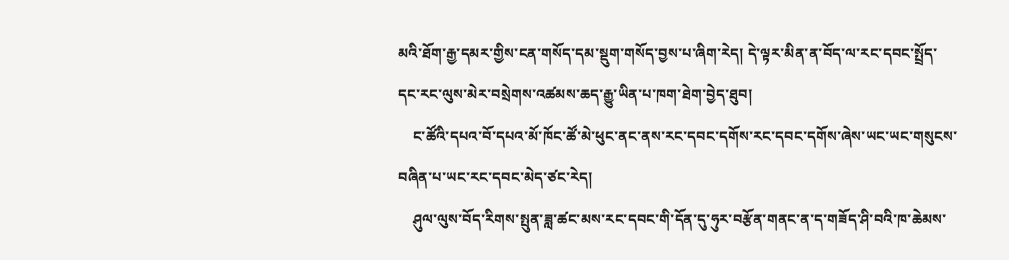མའི་ཐོག་རྒྱ་དམར་གྱིས་ངན་གསོད་དམ་སྡུག་གསོད་བྱས་པ་ཞིག་རེད། དེ་ལྟར་མིན་ན་བོད་ལ་རང་དབང་སྤྲོད་དང་རང་ལུས་མེར་བསྲེགས་འཚམས་ཆད་རྒྱུ་ཡིན་པ་ཁག་ཐེག་བྱེད་ཐུབ།
    ང་ཚོའི་དཔའ་བོ་དཔའ་མོ་ཁོང་ཚོ་མེ་ཕུང་ནང་ནས་རང་དབང་དགོས་རང་དབང་དགོས་ཞེས་ཡང་ཡང་གསུངས་བཞིན་པ་ཡང་རང་དབང་མེད་ཙང་རེད།
    ཤུལ་ལུས་བོད་རིགས་སྤུན་ཟླ་ཚང་མས་རང་དབང་གི་དོན་དུ་ཧུར་བརྩོན་གནང་ན་ད་གཟོད་ཤི་བའི་ཁ་ཆེམས་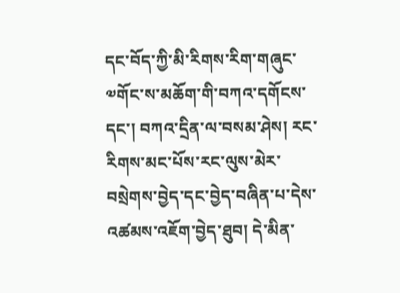དང་བོད་ཀྱི་མི་རིགས་རིག་གཞུང་༧གོང་ས་མཆོག་གི་བཀའ་དགོངས་དང་། བཀའ་དྲིན་ལ་བསམ་ཤེས། རང་རིགས་མང་པོས་རང་ལུས་མེར་བསྲེགས་བྱེད་དང་བྱེད་བཞིན་པ་དེས་འཚམས་འཇོག་བྱེད་ཐུབ། དེ་མིན་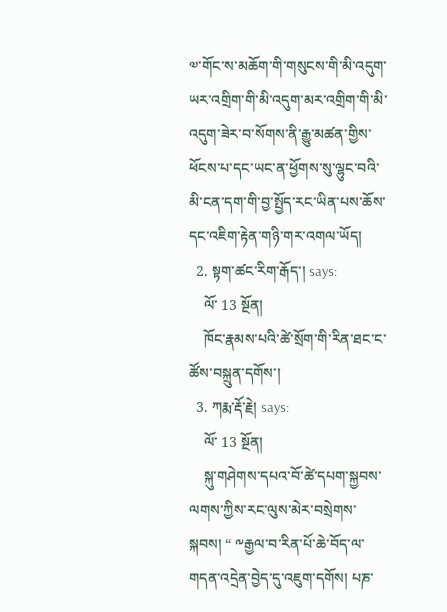༧་གོང་ས་མཆོག་གི་གསུངས་གི་མི་འདུག་ཡར་འགྲིག་གི་མི་འདུག་མར་འགྲིག་གི་མི་འདུག་ཟེར་བ་སོགས་ནི་རྒྱུ་མཚན་གྱིས་ཕོངས་པ་དང་ཡང་ན་ཕྱོགས་སུ་ལྷུང་བའི་མི་ངན་དག་གི་བྱ་སྤྱོད་རང་ཡིན་པས་ཆོས་དང་འཇིག་རྟེན་གཉི་གར་འགལ་ཡོད།
  2. སྟག་ཚང་རིག་རྒོད་། says:
    ལོ་ 13 སྔོན།
    ཁོང་རྣམས་པའི་ཚེ་སྲོག་གི་རིན་ཐང་ང་ཚོས་བསྐྲུན་དགོས་།
  3. ཀརྨ་རྡོ་རྗེ། says:
    ལོ་ 13 སྔོན།
    སྐུ་གཤེགས་དཔའ་བོ་ཚེ་དཔག་སྐྱབས་ལགས་ཀྱིས་རང་ལུས་མེར་བསྲེགས་སྐབས། “ ༸རྒྱལ་བ་རིན་པོ་ཆེ་བོད་ལ་གདན་འདྲེན་བྱེད་དུ་འཇུག་དགོས། པཎ་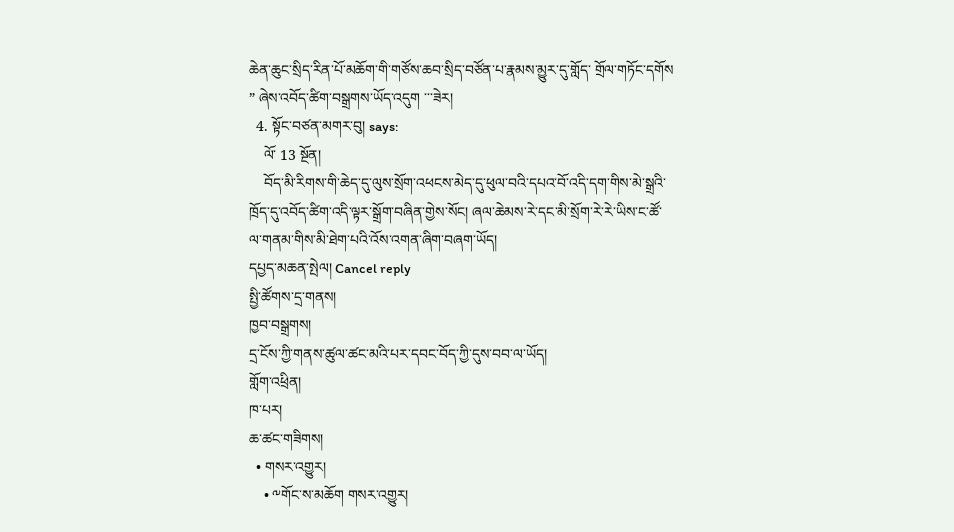ཆེན་ཆུང་སྲིད་རིན་པོ་མཆོག་གི་གཙོས་ཆབ་སྲིད་བཙོན་པ་རྣམས་མྱུར་དུ་གློད་ གྲོལ་གཏོང་དགོས ” ཞེས་འབོད་ཚིག་བསྒྲགས་ཡོད་འདུག ་་་ཟེར།
  4. སྟོང་བཙན་མགར་བུ། says:
    ལོ་ 13 སྔོན།
    བོད་མི་རིགས་གི་ཆེད་དུ་ལུས་སྲོག་འཕངས་མེད་དུ་ཕུལ་བའི་དཔའ་བོ་འདི་དག་གིས་མེ་སྒྲའི་ཁྲོད་དུ་འབོད་ཚིག་འདི་ལྟར་སྒྲོག་བཞིན་གྱེས་སོང། ཞལ་ཆེམས་རེ་དང་མི་སྲོག་རེ་རེ་ཡིས་ང་ཚོ་ལ་གནམ་གིས་མི་ཐེག་པའི་འོས་འགན་ཞིག་བཞག་ཡོད།
དཔྱད་མཆན་སྤེལ། Cancel reply
སྤྱི་ཚོགས་དྲ་གནས།
ཁྱབ་བསྒྲགས།
དྲ་ངོས་ཀྱི་གནས་ཚུལ་ཚང་མའི་པར་དབང་བོད་ཀྱི་དུས་བབ་ལ་ཡོད།
གློག་འཕྲིན།
ཁ་པར།
ཆ་ཚང་གཟིགས།
  • གསར་འགྱུར།
    • ༸གོང་ས་མཆོག གསར་འགྱུར།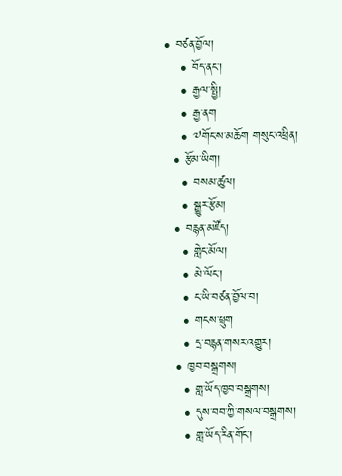• བཙན་བྱོལ།
    • བོད་ནང་།
    • རྒྱལ་སྤྱི།
    • རྒྱ་ནག
    • ༧གོང་ས་མཆོག གསུང་འཕྲིན།
  • རྩོམ་ཡིག།
    • བསམ་ཚུལ།
    • སྒྱུར་རྩོམ།
  • བརྙན་མཛོད།
    • གླེང་མོལ།
    • མེ་ལོང་།
    • ང་ཡི་བཙན་བྱོལ་བ།
    • གངས་ཕྲུག
    • དྲ་བརྙན་གསར་འགྱུར།
  • ཁྱབ་བསྒྲགས།
    • གླ་ཡོད་ཁྱབ་བསྒྲགས།
    • དུས་བབ་ཀྱི་གསལ་བསྒྲགས།
    • གླ་ཡོད་རིན་གོང་།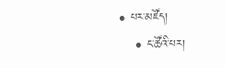• པར་མཛོད།
    • ང་ཚོའི་པར།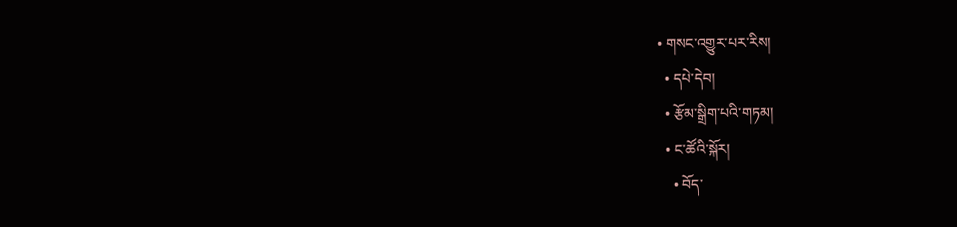• གསང་འགྱུར་པར་རིས།
  • དཔེ་དེབ།
  • རྩོམ་སྒྲིག་པའི་གཏམ།
  • ང་ཚོའི་སྐོར།
    • བོད་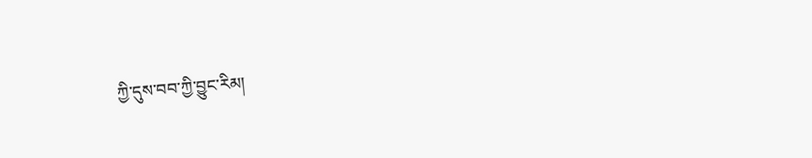ཀྱི་དུས་བབ་ཀྱི་བྱུང་རིམ།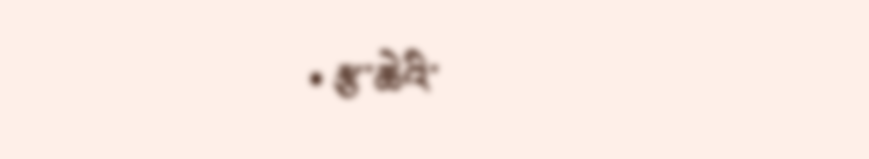• རྩ་ཆེའི་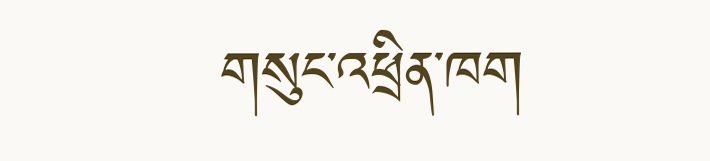གསུང་འཕྲིན་ཁག